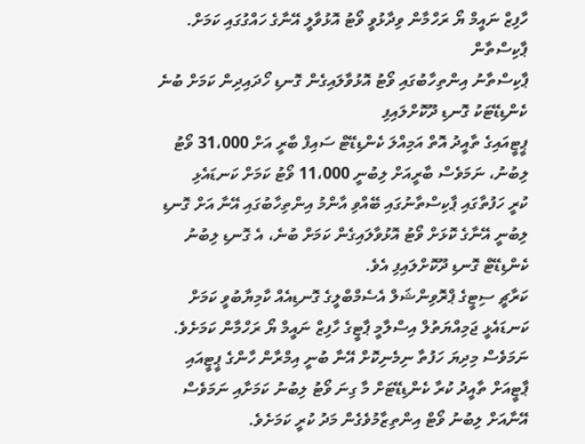ހާފިޒް ނައީމް ޔޯ ރަހްމާން ވިދާޅުވީ ވޯޓު އޮޅުވާލީ އޭނާގެ ހައްގުގައި ކަމަށް.
ޕާކިސްތާން
ޕާކިސްތާނު އިންތިހާބުގައި ވޯޓު އޮޅުވާލައިގެން ގޮނޑި ހޯދައިދިން ކަމަށް ބުނެ ކެންޑިޑޭޓަކު ގޮނޑި ދޫކޮށްލައިފި
ޕީޓީއައިގެ ތާއީދު އޮތް އަމިއްލަ ކެންޑިޑޭޓް ސައިފް ބާރީ އަށް 31،000 ވޯޓު ލިބުނު، ނަމަވެސް ބާރީއަށް ލިބުނީ 11،000 ވޯޓު ކަމަށް ކަނޑައެޅި
ކުރީ ހަފުތާގައި ޕާކިސްތާނުގައި ބޭއްވި އާންމު އިންތިހާބުގައި އޭނާ އަށް ގޮނޑި ލިބުނީ އޭނާގެ ކޮޅަށް ވޯޓު އޮޅުވާލައިގެން ކަމަށް ބުނެ، އެ ގޮނޑި ލިބުނު ކެންޑިޑޭޓް ގޮނޑި ދޫކޮށްލައިފި އެވެ.
ކަރާޗީ ސިޓީގެ ޕްރޮވިންޝަލް އެސެމްބްލީގެ ގޮނޑިއެއް ކާމިޔާބުވީ ކަމަށް ކަނޑައެޅީ ޖަމިއްޔަތުލް އިސްލާމީ ޕާޓީގެ ހާފިޒް ނައީމް ޔޯ ރަހްމާން ކަމަށެވެ.
ނަމަވެސް މިދިޔަ ހަފުތާ ނިމެނިކޮށް އޭނާ ބުނީ އިމްރާން ހާންގެ ޕީޓީއައި ޕާޓީއަށް ތާއީދު ކުރާ ކެންޑިޑޭޓަށް މާ ގިނަ ވޯޓު ލިބުނު ކަމަށާއި ނަމަވެސް އޭނާއަށް ލިބުނު ވޯޓް އިންތިޒާމުވެގެން މަދު ކުރީ ކަމަށެވެ.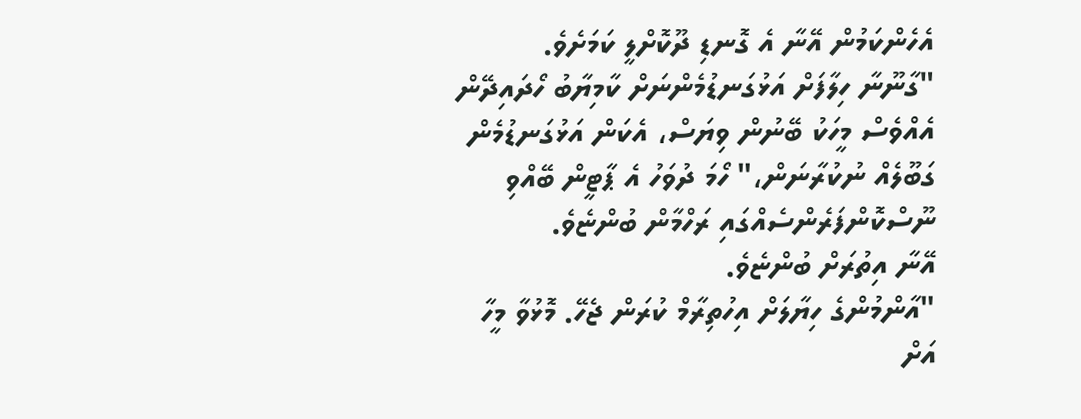އެހެންކަމުން އޭނާ އެ ގޮނޑި ދޫކޮށްލީ ކަމަށެވެ.
"ގާނޫނާ ހިލާފަށް އަޅުގަނޑުމެންނަށް ކާމިޔާބު ހޯދައިދޭން އެއްވެސް މީހަކު ބޭނުން ވިޔަސް، އެކަން އަޅުގަނޑުމެން ގަބޫލެއް ނުކުރާނަން،" ހޯމަ ދުވަހު އެ ޕާޓީން ބޭއްވި ނޫސްކޮންފަރެންސެއްގައި ރަހްމާން ބުންޏެވެ.
އޭނާ އިތުރަށް ބުންޏެވެ.
"އާންމުންގެ ހިޔާލަށް އިހުތިރާމް ކުރަން ޖެހޭ. މޮޅުވާ މީހާ އަށް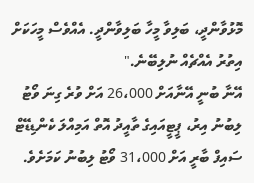މޮޅުވާންދީ، ބަލިވާ މީހާ ބަލިވާންދީ. އެއްވެސް މީހަކަށް އިތުރު އެއްޗެއް ނުލިބޭނެ."
އޭނާ ބުނީ އޭނާއަށް 26،000 އަށް ވުރެ ގިނަ ވޯޓު ލިބުނު އިރު، ޕީޓީއައިގެ ތާއީދު އޮތް އަމިއްލަ ކެންޑިޑޭޓް ސައިފް ބާރީ އަށް 31،000 ވޯޓު ލިބުނު ކަމަށެވެ.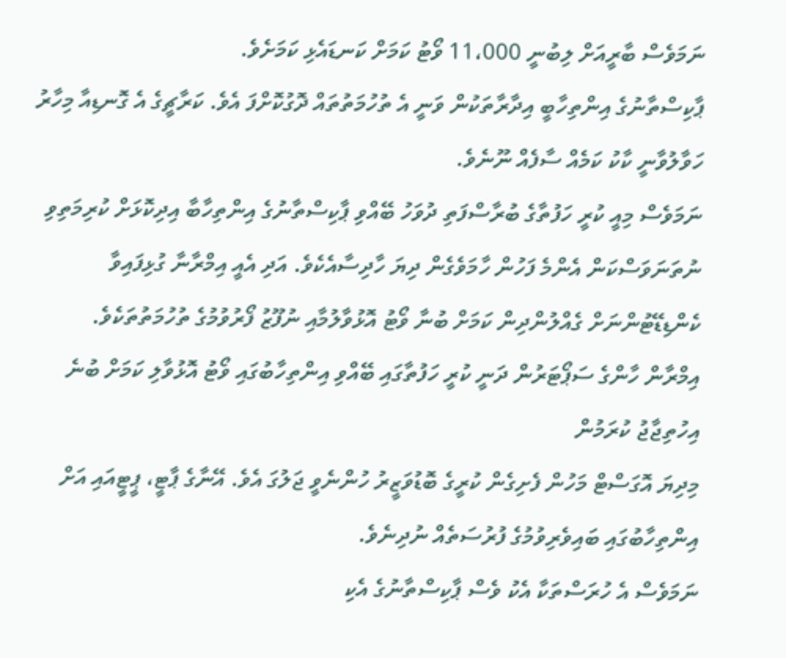ނަމަވެސް ބާރީއަށް ލިބުނީ 11،000 ވޯޓު ކަމަށް ކަނޑައެޅި ކަމަށެވެ.
ޕާކިސްތާނުގެ އިންތިހާބީ އިދާރާތަކުން ވަނީ އެ ތުހުމަތުތައް ދޮގުކޮށްފަ އެވެ. ކަރާޗީގެ އެ ގޮނޑިއާ މިހާރު ހަވާލުވާނީ ކާކު ކަމެއް ސާފެއް ނޫނެވެ.
ނަމަވެސް މިއީ ކުރީ ހަފުތާގެ ބުރާސްފަތި ދުވަހު ބޭއްވި ޕާކިސްތާނުގެ އިންތިހާބާ އިދިކޮޅަށް ކުރިމަތިވި ނުތަނަވަސްކަން އެންމެ ފަހުން ހާމަވެގެން ދިޔަ ހާދިސާއެކެވެ. އަދި އެއީ އިމްރާނާ ގުޅިފައިވާ ކެންޑިޑޭޓުންނަށް ގެއްލުންދިން ކަމަށް ބުނާ ވޯޓު އޮޅުވާލުމާއި ނުފޫޒު ފޯރުވުމުގެ ތުހުމަތުތަކެވެ.
އިމްރާން ހާންގެ ސަޕޯޓަރުން ދަނީ ކުރީ ހަފުތާގައި ބޭއްވި އިންތިހާބުގައި ވޯޓު އޮޅުވާލި ކަމަށް ބުނެ އިހުތިޖާޖު ކުރަމުން
މިދިޔަ އޮގަސްޓް މަހުން ފެށިގެން ކުރީގެ ބޮޑުވަޒީރު ހުންނެވީ ޖަލުގަ އެވެ. އޭނާގެ ޕާޓީ، ޕީޓީއައި އަށް އިންތިހާބުގައި ބައިވެރިވުމުގެ ފުރުސަތެއް ނުދިނެވެ.
ނަމަވެސް އެ ހުރަސްތަކާ އެކު ވެސް ޕާކިސްތާނުގެ އެކި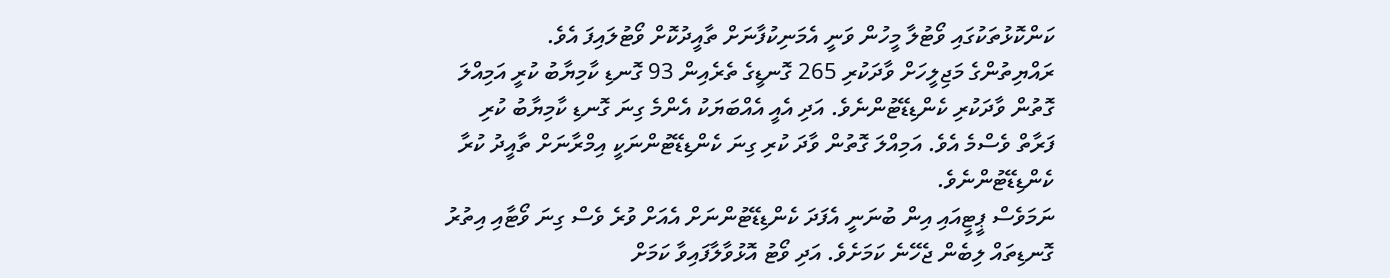ކަންކޮޅުތަކުގައި ވޯޓުލާ މީހުން ވަނީ އެމަނިކުފާނަށް ތާއީދުކޮށް ވޯޓުލައިފަ އެވެ.
ރައްޔިތުންގެ މަޖިލީހަށް ވާދަކުރި 265 ގޮނޑީގެ ތެރެއިން 93 ގޮނޑި ކާމިޔާބު ކުރީ އަމިއްލަ ގޮތުން ވާދަކުރި ކެންޑިޑޭޓުންނެވެ. އަދި އެއީ އެއްބަޔަކު އެންމެ ގިނަ ގޮނޑި ކާމިޔާބު ކުރި ފަރާތް ވެސްމެ އެވެ. އަމިއްލަ ގޮތުން ވާދަ ކުރި ގިނަ ކެންޑިޑޭޓުންނަކީ އިމްރާނަށް ތާއީދު ކުރާ ކެންޑިޑޭޓުންނެވެ.
ނަމަވެސް ޕީޓީއައި އިން ބުނަނީ އެފަދަ ކެންޑިޑޭޓުންނަށް އެއަށް ވުރެ ވެސް ގިނަ ވޯޓާއި އިތުރު ގޮނޑިތައް ލިބެން ޖެހޭނެ ކަމަށެވެ. އަދި ވޯޓު އޮޅުވާލާފައިވާ ކަމަށް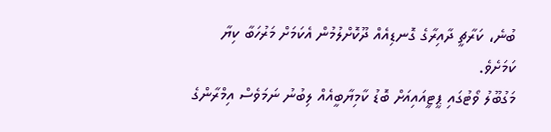ބުނެ، ކަރާޗީ ދާއިރާގެ ގޮނޑިއެއް ދޫކޮށްލުމުން އެކަމަށް މަރުހަބާ ކިޔާ ކަމަށެވެ.
މަގުބޫލު ވޯޓުގައި ޕީޓީއައިއަށް ބޮޑު ކާމިޔާބީއެއް ލިބުނު ނަމަވެސް އިމްރާންގެ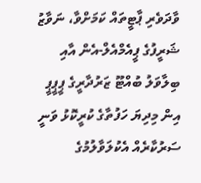ވާދަވެރި ޕާޓީތައް ކަމަށްވާ، ނަވާޒު ޝަރީފުގެ ޕީއެމްއެލް-އެން އާއި ބިލާވަލު ބުއްޓޫ ޒަރުދާރީގެ ޕީޕީޕީ އިން މިދިޔަ ހަފުތާގެ ކުރީކޮޅު ވަނީ ސަރުކާރެއް އެކުލަވާލުމުގެ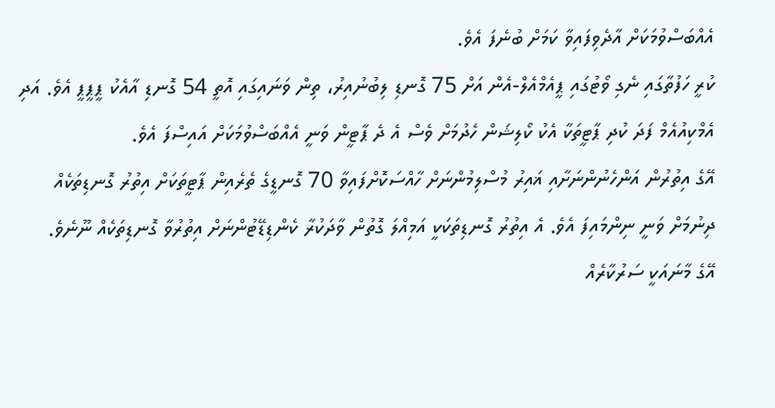އެއްބަސްވުމަކަށް އާދެވިފައިވާ ކަމަށް ބުނެފަ އެވެ.
ކުރީ ހަފުތާގައި ނެގި ވޯޓުގައި ޕީއެމްއެލް-އެން އަށް 75 ގޮނޑި ލިބުނުއިރު، ތިން ވަނައިގައި އޮތީ 54 ގޮނޑި އާއެކު ޕީޕީޕީ އެވެ. އަދި އެމްކިއުއެމް ފަދަ ކުދި ޕާޓީތަކާ އެކު ކޯލިޝަން ހެދުމަށް ވެސް އެ ދެ ޕާޓީން ވަނީ އެއްބަސްވުމަކަށް އައިސްފަ އެވެ.
އޭގެ އިތުރުން އަންހެނުންނަށާއި ޣައިރު މުސްލިމުންނަށް ހާއްސަކޮށްފައިވާ 70 ގޮނޑީގެ ތެރެއިން ޕާޓީތަކަށް އިތުރު ގޮނޑިތަކެއް ދިނުމަށް ވަނީ ނިންމައިފަ އެވެ. އެ އިތުރު ގޮނޑިތަކަކީ އަމިއްލަ ގޮތުން ވާދަކުރާ ކެންޑިޑޭޓުންނަށް އިތުރުވާ ގޮނޑިތަކެއް ނޫނެވެ.
އޭގެ މާނައަކީ ސަރުކާރެއް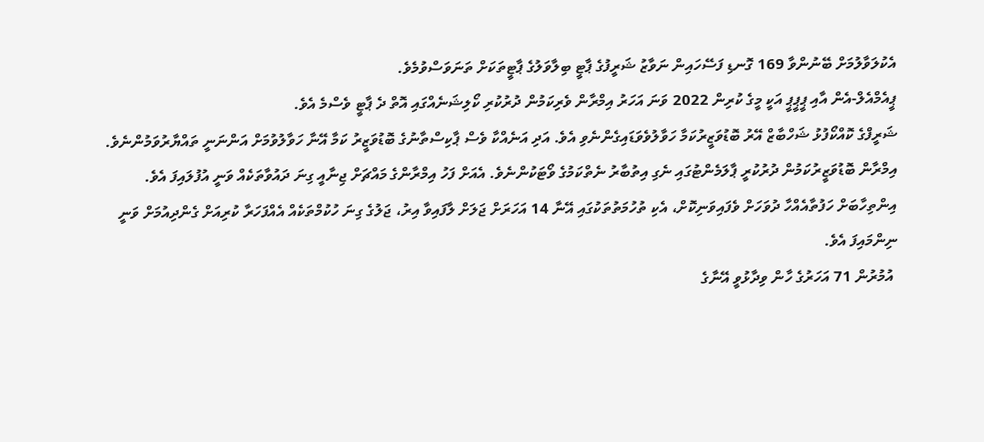އެކުލަވާލުމަށް ބޭނުންވާ 169 ގޮނޑި ފަސޭހައިން ނަވާޒު ޝަރީފުގެ ޕާޓީ ބިލާވަލުގެ ޕާޓީތަކަށް ތަނަވަސްވުމެވެ.
ޕީއެމްއެލް-އެން އާއި ޕީޕީޕީ އަކީ މީގެ ކުރިން 2022 ވަނަ އަހަރު އިމްރާން ވެރިކަމުން ދުރުކުރި ކޯލިޝަނެއްގައި އޮތް ދެ ޕާޓީ ވެސްމެ އެވެ.
ޝަރީފްގެ ކޮއްކޯފުޅު ޝަހްބާޒް އޭރު ބޮޑުވަޒީރުކަމާ ހަވާލުވެވަޑައިގެންނެވި އެވެ. އަދި އަނެއްކާ ވެސް ޕާކިސްތާނުގެ ބޮޑުވަޒީރު ކަމާ އޭނާ ހަވާލުވުމަށް އަންނަނީ ތައްޔާރުވަމުންނެވެ.
އިމްރާން ބޮޑުވަޒީރުކަމުން ދުރުކުރީ ޕާލަމެންޓުގައި ނެގި އިތުބާރު ނެތްކަމުގެ ވޯޓަކުންނެވެ. އެއަށް ފަހު އިމްރާންގެ މައްޗަށް ޖިނާއީ ގިނަ ދައުވާތަކެއް ވަނީ އުފުލައިފަ އެވެ.
އިންތިހާބަށް ހަފުތާއެއްހާ ދުވަހަށް ވެފައިވަނިކޮށް، އެކި ތުހުމަތުތަކުގައި އޭނާ 14 އަހަރަށް ޖަލަށް ލާފައިވާ އިރު، ޖަލުގެ ގިނަ ހުކުމްތަކެއް އެއްފަހަރާ ކުރިއަށް ގެންދިއުމަށް ވަނީ ނިންމައިފަ އެވެ.
 އުމުރުން 71 އަހަރުގެ ހާން ވިދާޅުވީ އޭނާގެ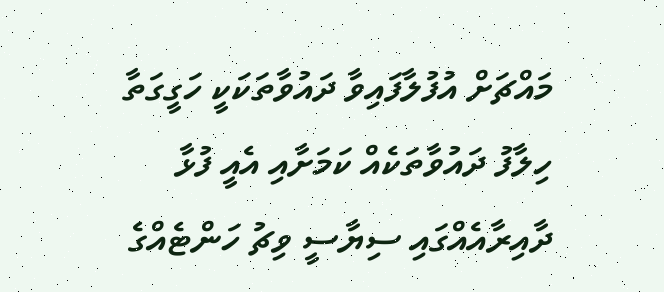މައްޗަށް އުފުލާފައިވާ ދައުވާތަކަކީ ހަގީގަތާ ހިލާފު ދައުވާތަކެއް ކަމަށާއި އެއީ ފުޅާ ދާއިރާއެއްގައި ސިޔާސީ ވިޗު ހަންޓެއްގެ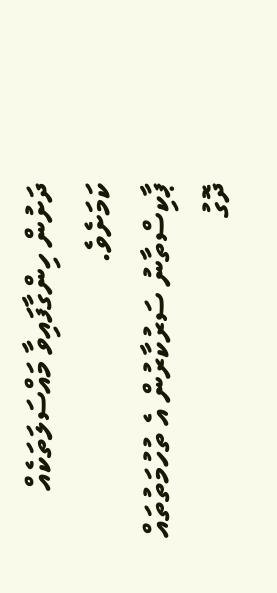ދަށުން ހިންގާފައިވާ މައްސަލަތަކެއް ކަމަށެވެ.
ޕާކިސްތާނު ސަރުކާރުން އެ ތުހުމަތުތައް ދޮގު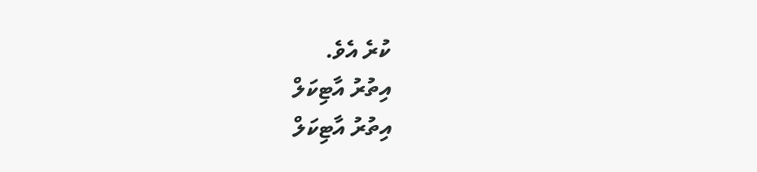ކުރެ އެވެ.
އިތުރު އާޓިކަލް
އިތުރު އާޓިކަލް